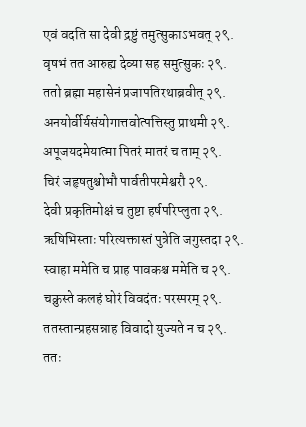एवं वदति सा देवी द्रष्टुं तमुत्सुकाऽभवत् २९.
वृषभं तत आरुह्य देव्या सह समुत्सुकः २९.
ततो ब्रह्मा महासेनं प्रजापतिरथाब्रवीत् २९.
अनयोर्वीर्यसंयोगात्तवोत्पत्तिस्तु प्राथमी २९.
अपूजयदमेयात्मा पितरं मातरं च ताम् २९.
चिरं जहृषतुश्चोभौ पार्वतीपरमेश्वरौ २९.
देवी प्रकृतिमोक्षं च तुष्टा हर्षपरिप्लुता २९.
ऋषिभिस्ताः परित्यक्तास्तं पुत्रेति जगुस्तदा २९.
स्वाहा ममेति च प्राह पावकश्च ममेति च २९.
चक्रुस्ते कलहं घोरं विवदंतः परस्परम् २९.
ततस्तान्प्रहसन्नाह विवादो युज्यते न च २९.
ततः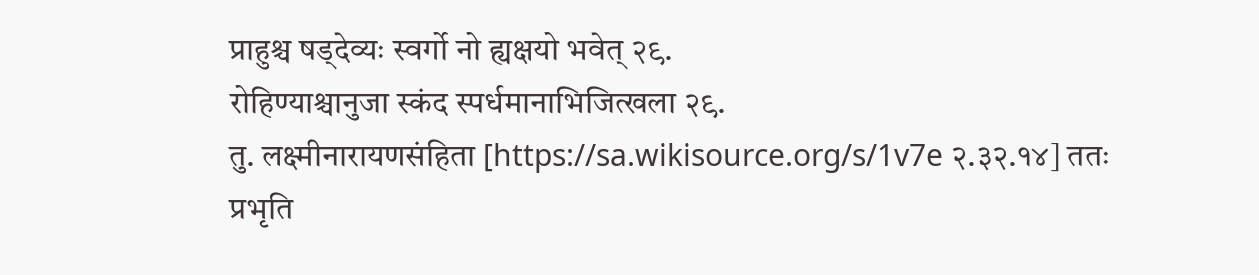प्राहुश्च षड्देव्यः स्वर्गो नो ह्यक्षयो भवेत् २९.
रोहिण्याश्चानुजा स्कंद स्पर्धमानाभिजित्खला २९.
तु. लक्ष्मीनारायणसंहिता [https://sa.wikisource.org/s/1v7e २.३२.१४] ततः प्रभृति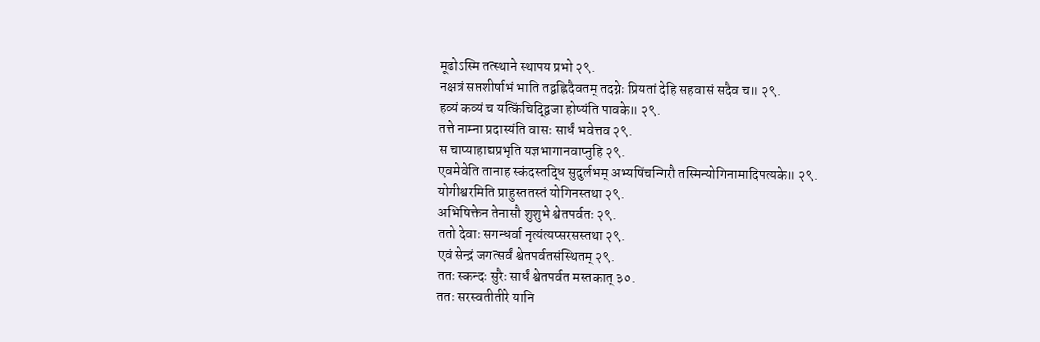मूढोऽस्मि तत्स्थाने स्थापय प्रभो २९.
नक्षत्रं सप्तशीर्षाभं भाति तद्वह्निदैवतम् तदग्नेः प्रियतां देहि सहवासं सदैव च॥ २९.
हव्यं कव्यं च यत्किंचिद्द्विजा होष्यंति पावके॥ २९.
तत्ते नाम्ना प्रदास्यंति वासः सार्धं भवेत्तव २९.
स चाप्याहाद्यप्रभृति यज्ञभागानवाप्नुहि २९.
एवमेवेति तानाह स्कंदस्तद्धि सुदुर्लभम् अभ्यषिंचन्गिरौ तस्मिन्योगिनामादिपत्यके॥ २९.
योगीश्वरमिति प्राहुस्ततस्तं योगिनस्तथा २९.
अभिषिक्तेन तेनासौ शुशुभे श्वेतपर्वतः २९.
ततो देवाः सगन्धर्वा नृत्यंत्यप्सरसस्तथा २९.
एवं सेन्द्रं जगत्सर्वं श्वेतपर्वतसंस्थितम् २९.
ततः स्कन्दः सुरैः सार्धं श्वेतपर्वत मस्तकात् ३०.
ततः सरस्वतीतीरे यानि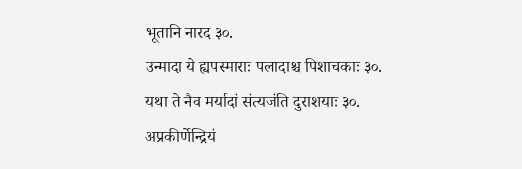भूतानि नारद ३०.
उन्मादा ये ह्यपस्माराः पलादाश्च पिशाचकाः ३०.
यथा ते नैव मर्यादां संत्यजंति दुराशयाः ३०.
अप्रकीर्णेन्द्रियं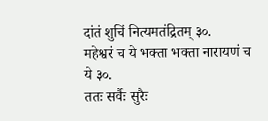दांतं शुचिं नित्यमतंद्रितम् ३०.
महेश्वरं च ये भक्ता भक्ता नारायणं च ये ३०.
ततः सर्वैः सुरैः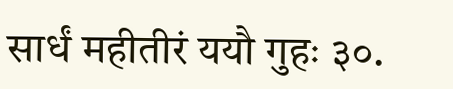सार्धं महीतीरं ययौ गुहः ३०.